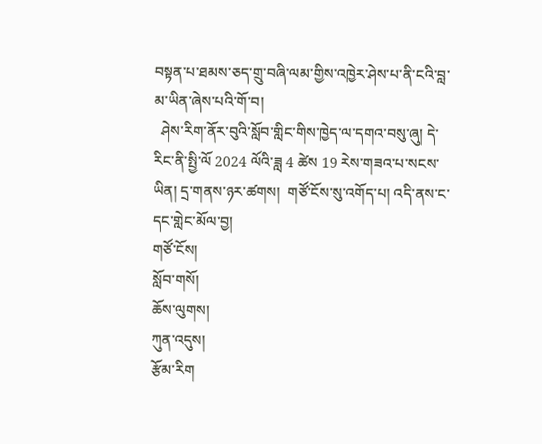བསྟན་པ་ཐམས་ཅད་གྲུ་བཞི་ལམ་གྱིས་འཁྱེར་ཤེས་པ་ནི་ངའི་བླ་མ་ཡིན་ཞེས་པའི་གོ་བ།
  ཤེས་རིག་ནོར་བུའི་སློབ་གླིང་གིས་ཁྱེད་ལ་དགའ་བསུ་ཞུ། དེ་རིང་ནི་སྤྱི་ལོ 2024 ལོའི་ཟླ 4 ཚེས 19 རེས་གཟའ་པ་སངས་ཡིན། དྲ་གནས་ཉར་ཚགས།  གཙོ་ངོས་སུ་འགོད་པ། འདི་ནས་ང་དང་གླེང་མོལ་བྱ།
གཙོ་ངོས།
སློབ་གསོ།
ཆོས་ལུགས།
ཀུན་འདུས།
རྩོམ་རིག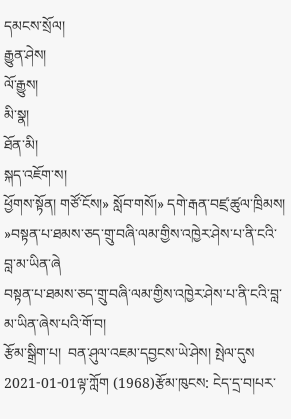དམངས་སྲོལ།
རྒྱུན་ཤེས།
ལོ་རྒྱུས།
མི་སྣ།
ཐོན་མི།
སྐད་འཇོག་ས།
ཕྱོགས་སྟོན། གཙོ་ངོས།» སློབ་གསོ།» དགེ་རྒན་བཛྲ་ཚུལ་ཁྲིམས། »བསྟན་པ་ཐམས་ཅད་གྲུ་བཞི་ལམ་གྱིས་འཁྱེར་ཤེས་པ་ནི་ངའི་བླ་མ་ཡིན་ཞེ
བསྟན་པ་ཐམས་ཅད་གྲུ་བཞི་ལམ་གྱིས་འཁྱེར་ཤེས་པ་ནི་ངའི་བླ་མ་ཡིན་ཞེས་པའི་གོ་བ།
རྩོམ་སྒྲིག་པ།  བན་ཤུལ་འཇམ་དབྱངས་ཡེ་ཤེས། སྤེལ་དུས 2021-01-01ལྟ་ཀློག (1968)རྩོམ་ཁུངས: ངེད་དྲ་བ།པར་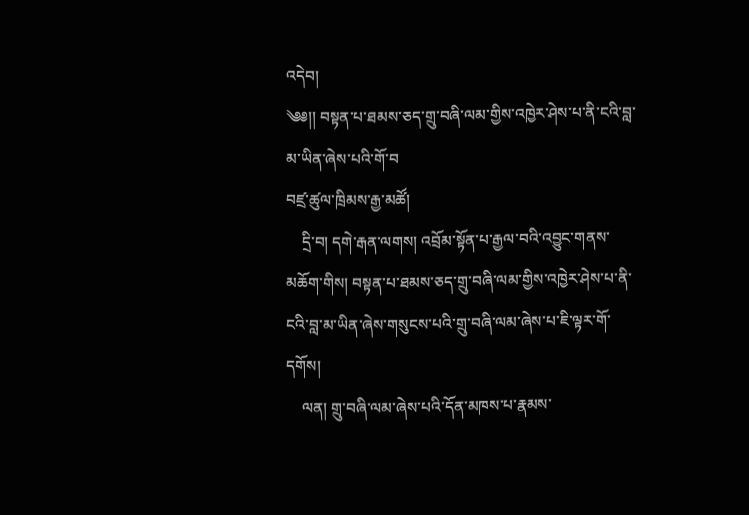འདེབ།
༄༅།། བསྟན་པ་ཐམས་ཅད་གྲུ་བཞི་ལམ་གྱིས་འཁྱེར་ཤེས་པ་ནི་ངའི་བླ་མ་ཡིན་ཞེས་པའི་གོ་བ
བཛྲ་ཚུལ་ཁྲིམས་རྒྱ་མཚོ།
    དྲི་བ། དགེ་རྒན་ལགས། འབྲོམ་སྟོན་པ་རྒྱལ་བའི་འབྱུང་གནས་མཆོག་གིས། བསྟན་པ་ཐམས་ཅད་གྲུ་བཞི་ལམ་གྱིས་འཁྱེར་ཤེས་པ་ནི་ངའི་བླ་མ་ཡིན་ཞེས་གསུངས་པའི་གྲུ་བཞི་ལམ་ཞེས་པ་ཇི་ལྟར་གོ་དགོས།
    ལན། གྲུ་བཞི་ལམ་ཞེས་པའི་དོན་མཁས་པ་རྣམས་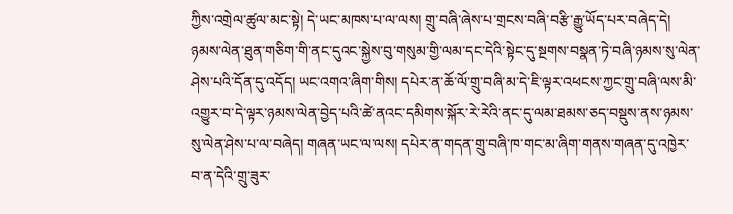ཀྱིས་འགྲེལ་ཚུལ་མང་སྟེ། དེ་ཡང་མཁས་པ་ལ་ལས། གྲུ་བཞི་ཞེས་པ་གྲངས་བཞི་བརྩི་རྒྱུ་ཡོད་པར་བཞེད་དེ། ཉམས་ལེན་ཐུན་གཅིག་གི་ནང་དུའང་སྐྱེས་བུ་གསུམ་གྱི་ལམ་དང་དེའི་སྟེང་དུ་སྔགས་བསྣན་ཏེ་བཞི་ཉམས་སུ་ལེན་ཤེས་པའི་དོན་དུ་འདོད། ཡང་འགའ་ཞིག་གིས། དཔེར་ན་ཆོ་ལོ་གྲུ་བཞི་མ་དེ་ཇི་ལྟར་འཕངས་ཀྱང་གྲུ་བཞི་ལས་མི་འགྱུར་བ་དེ་ལྟར་ཉམས་ལེན་བྱེད་པའི་ཚེ་ནའང་དམིགས་སྐོར་རེ་རེའི་ནང་དུ་ལམ་ཐམས་ཅད་བསྡུས་ནས་ཉམས་སུ་ལེན་ཤེས་པ་ལ་བཞེད། གཞན་ཡང་ལ་ལས། དཔེར་ན་གདན་གྲུ་བཞི་ཁ་གང་མ་ཞིག་གནས་གཞན་དུ་འཁྱེར་བ་ན་དེའི་གྲུ་ཟུར་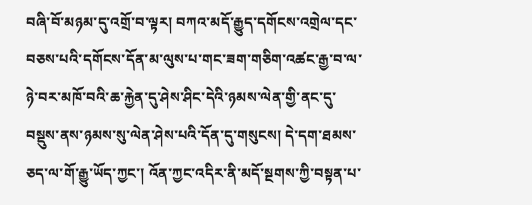བཞི་བོ་མཉམ་དུ་འགྲོ་བ་ལྟར། བཀའ་མདོ་རྒྱུད་དགོངས་འགྲེལ་དང་བཅས་པའི་དགོངས་དོན་མ་ལུས་པ་གང་ཟག་གཅིག་འཚང་རྒྱ་བ་ལ་ཉེ་བར་མཁོ་བའི་ཆ་རྐྱེན་དུ་ཤེས་ཤིང་དེའི་ཉམས་ལེན་གྱི་ནང་དུ་བསྡུས་ནས་ཉམས་སུ་ལེན་ཤེས་པའི་དོན་དུ་གསུངས། དེ་དག་ཐམས་ཅད་ལ་གོ་རྒྱུ་ཡོད་ཀྱང་། འོན་ཀྱང་འདིར་ནི་མདོ་སྔགས་ཀྱི་བསྟན་པ་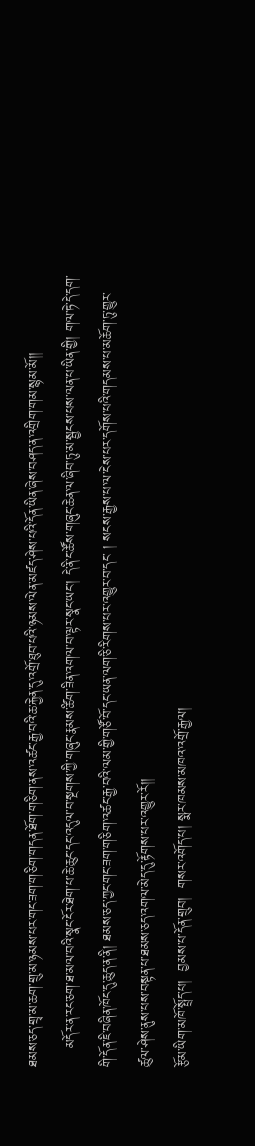ཐམས་ཅད་གྲྭ་མ་ཆག་གྲུ་མ་ཉམས་པར་གང་ཟག་གཅིག་གདན་ཐོག་གཅིག་ནས་འཚང་རྒྱ་བའི་ཆ་རྐྱེན་དུ་འགྲོ་ཐུབ་པའི་ཉམས་ལེན་མཛད་ཤེས་པའི་དོན་ཡིན་ཞེས་བཤད་ན་འགྲིག་གམ་སྙམ་མོ།།
    མདོར་ན་རང་ཅག་ཐ་མལ་བའི་སྣང་ངོར་ཐེག་པ་ཆེ་ཆུང་དང་འདུལ་བ་སྔགས་ཀྱི་གཞུང་རྣམས་ཚིག་ཟིན་འགལ་བ་ལྟར་སྣང་ཡང་། དེ་ནི་ང་ཚོས་གཞུང་ཆེན་ལ་ཞིབ་ཏུ་མ་སྦྱངས་པས་ལན་པ་ཡིན་གྱི། གལ་ཏེ་དེ་དག་གི་དོན་ཇི་བཞིན་ཁོང་དུ་ཆུད་ན་ནི། ཐམས་ཅད་ཀྱང་གང་ཟག་གཅིག་འཚང་རྒྱ་བའི་ལམ་གྱི་གཙོ་བོ་དང་ཡན་ལག་ཅི་རིགས་པར་འགྱུར་བ་དང་ ། སངས་རྒྱས་པ་ལ་ངེས་པར་དགོས་པའི་གདམས་པ་མཆོག་ཏུ་གྱུར་ཚུལ་ཤེས་ནུས་པས་བསྟན་པ་ཐམས་ཅད་འགལ་མེད་དུ་རྟོགས་པར་འགྱུར་རོ།།
རྩོམ་ཡིག་མཁོ་སྤྲོད་པ།  བྱམས་པ་དོན་གྲུབ།  གསར་འགོད་པ། སྨར་ཁམས་མཁའ་འགྲོ་རྒྱལ།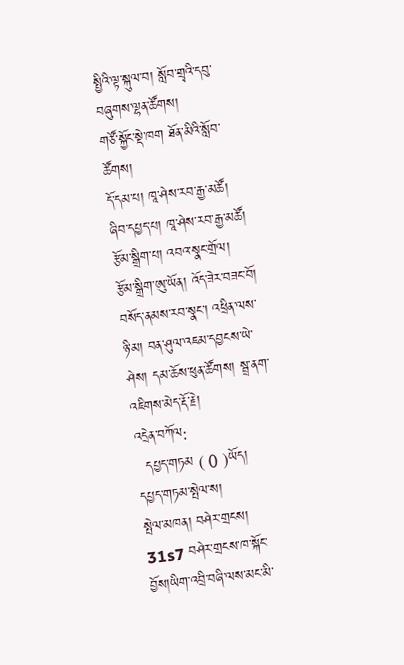སྤྱིའི་ལྟ་སྐུལ་བ། སློབ་གྲྭའི་དབུ་བཞུགས་ལྷན་ཚོགས།
གཙོ་སྐྱོང་སྡེ་ཁག ཐོན་མིའི་སློབ་ཚོགས།
དོ་དམ་པ། ཁཱ་ཤེས་རབ་རྒྱ་མཚོ།
ཞིབ་དཔྱད་པ། ཁཱ་ཤེས་རབ་རྒྱ་མཚོ།
རྩོམ་སྒྲིག་པ། འབའ་སྣང་གྲོལ།
རྩོམ་སྒྲིག་ཨུ་ཡོན། འོད་ཟེར་བཟང་བོ། བསོད་ནམས་རབ་སྣང་། འཕྲིན་ལས་ཉི་མ། བན་ཤུལ་འཇམ་དབྱངས་ཡེ་ཤེས། དམ་ཆོས་ཕུན་ཚོགས། སྦྲ་ནག་འཇིགས་མེད་རྡོ་རྗེ།
འདྲེན་བཀོལ:
  དཔྱད་གཏམ ( 0 )ཡོད།
དཔྱད་གཏམ་སྤེལ་ས།
སྤེལ་མཁན། བཤེར་གྲངས། 31s7 བཤེར་གྲངས་ཁ་སྐོང་བྱོས།ཡིག་འབྲི་བཞི་ལས་མང་མི་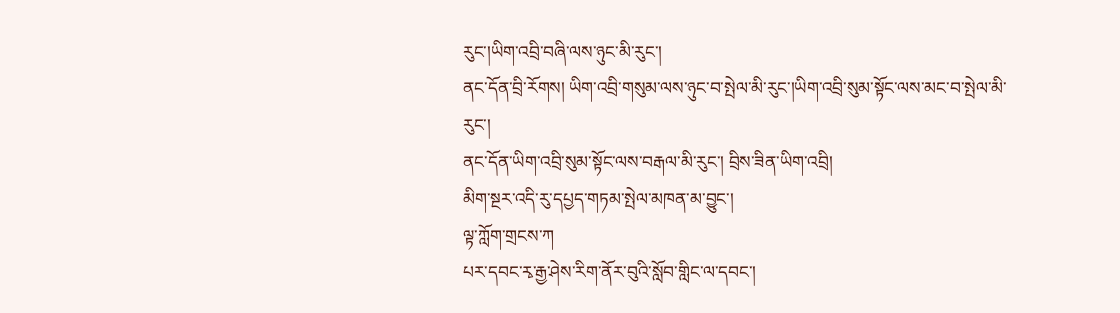རུང་།ཡིག་འབྲི་བཞི་ལས་ཉུང་མི་རུང་།
ནང་དོན་བྲི་རོགས། ཡིག་འབྲི་གསུམ་ལས་ཉུང་བ་སྤེལ་མི་རུང་།ཡིག་འབྲི་སུམ་སྟོང་ལས་མང་བ་སྤེལ་མི་རུང་།
ནང་དོན་ཡིག་འབྲི་སུམ་སྟོང་ལས་བརྒལ་མི་རུང་། བྲིས་ཟིན་ཡིག་འབྲི།
མིག་སྔར་འདི་རུ་དཔྱད་གཏམ་སྤེལ་མཁན་མ་བྱུང་།
ལྟ་ཀློག་གྲངས་ཀ
པར་དབང་རྭ་རྒྱ་ཤེས་རིག་ནོར་བུའི་སློབ་གླིང་ལ་དབང་།